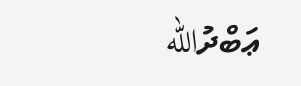ޢަބްދުالله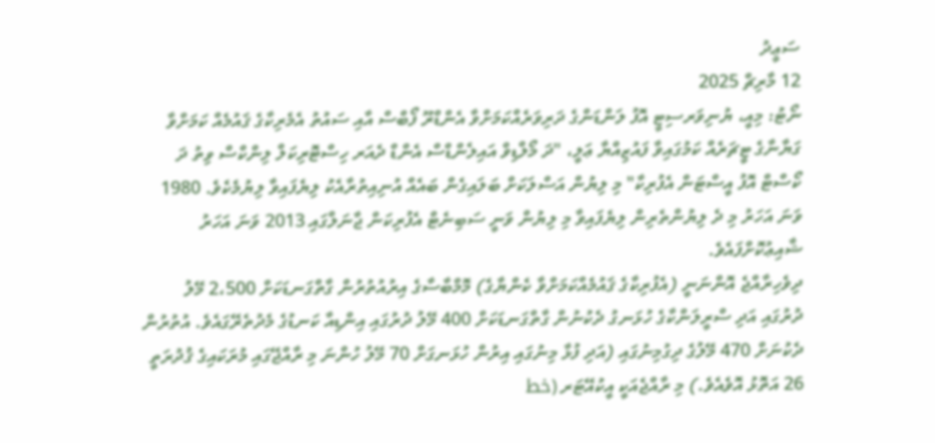ސަޢީދު
12 މާރިޗް 2025
ނޯޓު: މިއީ، ޔުނިވަރސިޓީ އޮފު ލަންޑަންގެ ދަރިވަރެއްކަމަށްވާ އެންޑްރޫ ފޯބްސް އާއި ސައުތު އެމެރިކާގެ ޤައުމެއް ކަމަށްވާ ގަޔާނާގެ ޓީޗަރެއް ކަމުގައިވާ ފައުޒިއްޔާ ޢަލީ، "ދަ މޯލްޑިވް އައިލެންޑްސް އެންޑް ދެއަރ ހިސްޓޮރިކަލް ލިންކްސް ވިތު ދަ ކޯސްޓް އޮފު އީސްޓަން އެފުރިކާ" މި ލިޔުން އަސްލަކަށް ބަލައިގެން ބައެއް އުނިއިތުރާއެކު ލިޔެފައިވާ ލިޔުމެކެވެ. 1980 ވަނަ އަހަރު މި ދެ ލިޔުންތެރިން ލިޔެފައިވާ މި ލިޔުން ވަނީ ސަބިނެޓް އެފުރިކަން ޖާނަލްގައި 2013 ވަނަ އަހަރު ޝާއިޢުކޮށްފައެވެ.
ދިވެހިރާއްޖެ އޮންނަނީ (އެފުރިކާގެ ޤައުމެއްކަމަށްވާ ކެންޔާގެ) މޮމްބާސާގެ އިރުއުތުރުން ގާތްގަނޑަކަށް 2،500 މޭލު ދުރުގައި އަދި ސްރީލަންކާގެ ހުޅަނގު ދެކުނުން ގާތްގަނޑަކަށް 400 މޭލު ދުރުގައި އިންޑިއާ ކަނޑުގެ މެދުތެރޭގައެވެ. އުތުރުން ދެކުނަށް 470 މޭލުގެ ދިގުމިނުގައި (އަދި ފުޅާ މިނުގައި އިރުން ހުޅަނގަށް 70 މޭލު ހުންނަ މި ރާއްޖޭގައި މުރަކައިގެ ޤުދުރަތީ 26 އަތޮޅު އޮވެއެވެ.) މި ރާއްޖެއަކީ އީކުއޭޓަރ (خط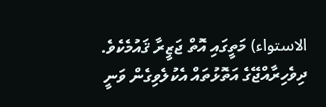الاستواء) މަތީގައި އޮތް ޖަޒީރާ ޤައުމެކެވެ.
ދިވެހިރާއްޖޭގެ އަތޮޅުތައް އެކުލެވިގެން ވަނީ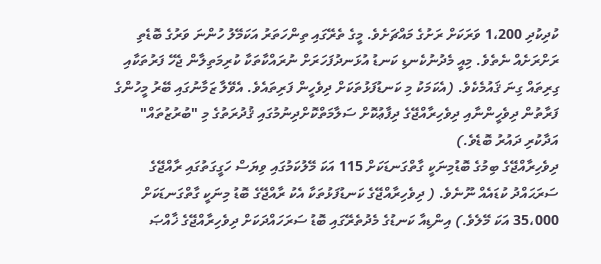ކުދިކުދި 1،200 ވަރަކަށް ރަށުގެ މައްޗަށެވެ. މީގެ ތެރޭގައި ތިންހަތަރު އަކަމޭލު ހުންނަ ވަރުގެ ބޮޑެތި ރަށްރަށެއް ނެތެވެ. މިއީ މެދުނުކެނޑި ކަނޑު އުޅަނދުފަހަރަށް ނުރައްކާތަކާ ކުރިމަތިލާން ޖެހޭ ފަރުތަކާއި ގިރިތައް ގިނަ ޤައުމެކެވެ. (އެކަމަކު މި ކަނޑުފަޅުތަކަށް ދިވެހީން ފަރިތައެވެ. އެވޭލާ ޒަމާނުގައި ބޭރު މީހުންގެ ފަރާތުން ދިވެހީންނާއި ދިވެހިރާއްޖޭގެ ދިފާޢުކޮށް ސަލާމަތްކޮށްދިނުމުގައި ޤުދުރަތުގެ މި "ބުރުޒުތައް" އަދާކުރި ދައުރު ބޮޑެވެ.)
ދިވެހިރާއްޖޭގެ ބިމުގެ ބޮޑުމިނަކީ ގާތްގަނޑަކަށް 115 އަކަ މޭލުކަމުގައި ވިޔަސް ހަގީގަތުގައި ރާއްޖޭގެ ސަރަޙައްދު ކުޑައެއް ނޫނެވެ. ( ދިވެހިރާއްޖޭގެ ކަނޑުފަޅުތަކާ އެކު ރާއްޖޭގެ ބޮޑު މިނަކީ ގާތްގަނޑަކަށް 35،000 އަކަ މޭލެވެ.) އިންޑިއާ ކަނޑުގެ މެދުތެރޭގައި ބޮޑު ސަރަހައްދަކަށް ދިވެހިރާއްޖޭގެ ޚާއްޞަ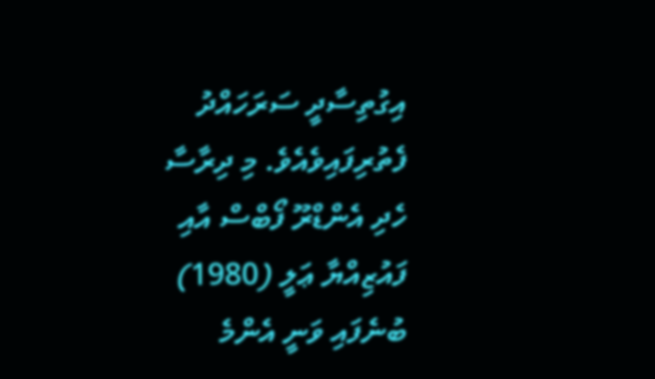އިގުތިސާދީ ސަރަހައްދު ފެތުރިފައިވެއެވެ. މި ދިރާސާ ހެދި އެންޑްރޫ ފޯބްސް އާއި ފައުޒިއްޔާ ޢަލީ (1980) ބުނެފައި ވަނީ އެންމެ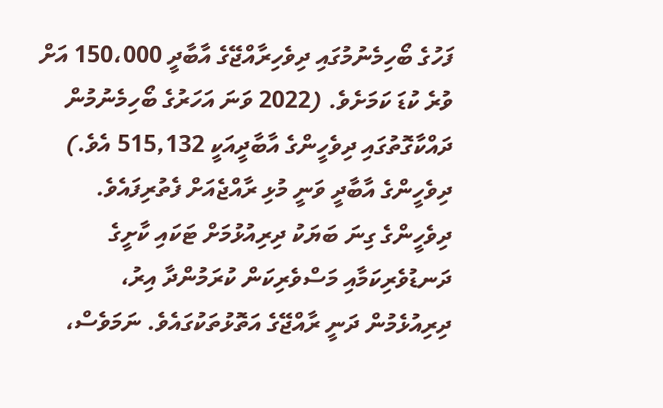ފަހުގެ ބޯހިމެނުމުގައި ދިވެހިރާއްޖޭގެ އާބާދީ 150،000 އަށް ވުރެ ކުޑަ ކަމަށެވެ. (2022 ވަނަ އަހަރުގެ ބޯހިމެނުމުން ދައްކާގޮތުގައި ދިވެހީންގެ އާބާދީއަކީ 515,132 އެވެ.)
ދިވެހީންގެ އާބާދީ ވަނީ މުޅި ރާއްޖެއަށް ފެތުރިފައެވެ. ދިވެހީންގެ ގިނަ ބަޔަކު ދިރިއުޅުމަށް ޓަކައި ކާށީގެ ދަނޑުވެރިކަމާއި މަސްވެރިކަން ކުރަމުންދާ އިރު، ދިރިއުޅެމުން ދަނީ ރާއްޖޭގެ އަތޮޅުތަކުގައެވެ. ނަމަވެސް،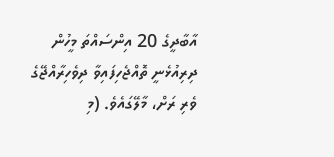އާބާދީގެ 20 އިންސައްތަ މީހުން ދިރިއުޅެނީ ތޮއްޖެހިފައިވާ ދިވެހިރާއްޖޭގެ ވެރި ރަށް، މާލޭގައެވެ. (މި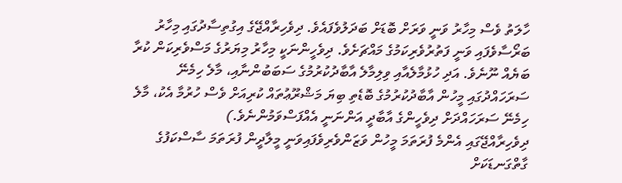ހާލަތު ވެސް މިހާރު ވަނީ ވަރަށް ބޮޑަށް ބަދަލުވެފައެވެ. ދިވެހިރާއްޖޭގެ އިގުތިސާދުގައި މިހާރު ބަރޯސާވެފައި ވަނީ ފަތުރުވެރިކަމުގެ މައްޗަށެވެ. ދިވެހީންނަކީ މިހާރު މިޔަރުގެ މަސްވެރިކަން ކުރާ ބަޔެއް ނޫނެވެ. އަދި ހުޅުމާލެއާއި ވިލިމާލެ އާބާދުކުރުމުގެ ސަބަބުންނާއި، މާލެ ހިމެނޭ ސަރަހައްދުގައި މީހުން އާބާދުކުރުމުގެ ބޮޑެތި ބިޔަ މަޝްރޫޢުތައް ކުރިއަށް ވެސް ހުރުމާ އެކު، މާލެ ހިމެނޭ ސަރަހައްދަށް ދިވެހީންގެ އާބާދީ އަންނަނީ އެއްފަސްވަމުންނެވެ.)
ދިވެހިރާއްޖޭގައި އެންމެ ފުރަތަމަ މީހުން ވަޒަންވެރިވެފައިވަނީ މީލާދީން ފުރަތަމަ ސާސްކަފުގެ ގާތްގަނޑަކަށް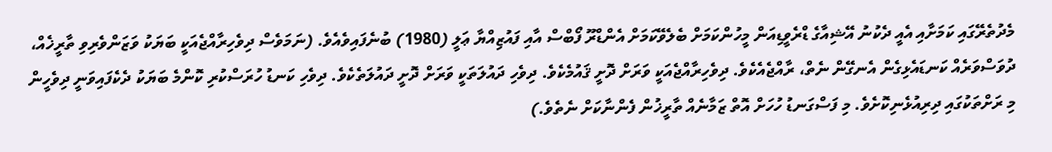މެދުތެރޭގައި ކަމަށާއި އެއީ ދެކުނު އޭޝިއާގެ ޑްރެވީޑިއަން މީހުންކަމަށް ބެލެވޭކަމަށް އެންޑްރޫ ފޯބްސް އާއި ފައުޒިއްޔާ ޢަލީ (1980) ބުނެފައިވެއެވެ. (ނަމަވެސް ދިވެހިރާއްޖެއަކީ ބަޔަކު ވަޒަންވެރިވި ތާރީޚެއް، ދުވަސްވަރެއް ކަނޑައެޅިގެން އެނގޭން ނެތް، ރާއްޖެއެކެވެ. ދިވެހިރާއްޖެއަކީ ވަރަށް ދޮށީ ޤައުމެކެވެ. ދިވެހި ދައުލަތަކީ ވަރަށް ދޮށީ ދައުލަތެކެވެ. ދިވެހި ކަނޑު ހުރަސްކުރި ކޮންމެ ބަޔަކު ދެކެފައިވަނީ ދިވެހީން މި ރަށްތަކުގައި ދިރިއުޅެނިކޮށެވެ. މި ފަސްގަނޑު ހުހަށް އޮތް ޒަމާނެއް ތާރީޚުން ފެންނާކަށް ނެތެވެ.)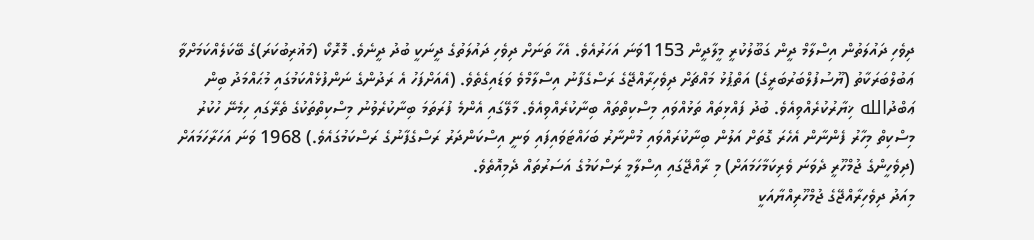ދިވެހި ދައުލަތުން އިސްލާމް ދީން ގަބޫލުކުރީ މީލާދީން 1153ވަނަ އަހަރުއެވެ. އެހާ ތަނަށް ދިވެހި ދައުލަތުގެ ދީނަކީ ބުދު ދީނެވެ. މޮރޮކޯ (މަޣުރިބުކަރަ)ގެ ބޭކަލެއްކަމަށްވާ ޢަބުލްބަރަކާތު (ޔޫސުފުލްބަރުބަރީގެ) އަތްޕުޅު މައްޗަށް ދިވެހިރާއްޖޭގެ ރަސްގެފާނު އިސްލާމްވެ ވަޑައިގެތެވެ. (އެއަށްފަހު އެ ރަދުންގެ ނަންފުޅެއްކަމުގައި މުޙައްމަދު ބިން ޢަބްދުالله ޚިޔާރުކުރެއްވިއެވެ. ބުދު ފައްޅިތައް ތަޅުއްވައި މިސްކިތްތައް ބިނާކުރެއްވިއެވެ. މާލޭގައި އެންމެ ފުރަތަމަ ބިނާކުރެވުނު މިސްކިތްތަކުގެ ތެރޭގައި ހިމެނޭ ހުކުރު މިސްކިތް މިހާރު ފެންނާން އެހެރަ ގޮތަށް އަލުން ބިނާކުރައްވައި މުންނާރު ބަހައްޓަވައިފައި ވަނީ އިސްކަންދަރު ރަސްގެފާނުގެ ރަސްކަމުގައެވެ.) 1968 ވަނަ އަހަރާހަމައަށް (ދިވެހީންގެ ޖުމްހޫރީ ދެވަނަ ވެރިކަމާހަމައަށް) މި ރާއްޖޭގައި އިސްލާމީ ރަސްކަމުގެ އަސަރުތައް ދެމިއޮތެވެ.
މިއަދު ދިވެހިރާއްޖޭގެ ޖުމްހޫރިއްޔާއަކީ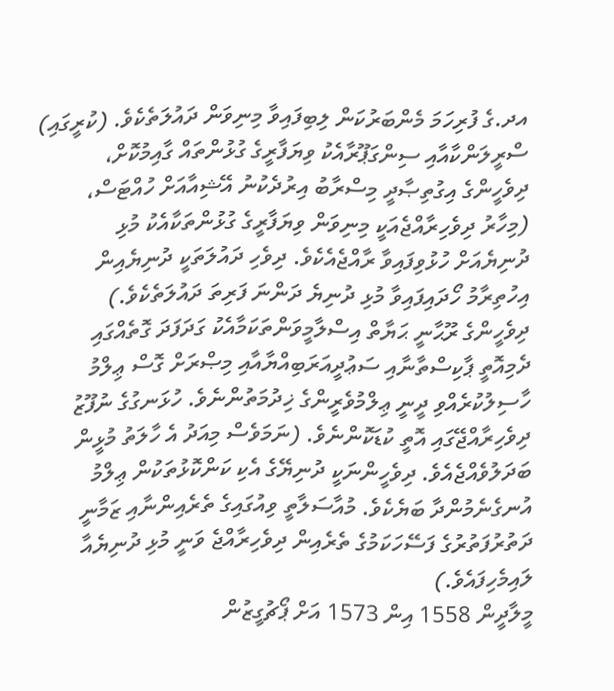އދ.ގެ ފުރިހަމަ މެންބަރުކަން ލިބިފައިވާ މިނިވަން ދައުލަތެކެވެ. (ކުރީގައި) ސްރީލަންކާއާއި ސިންގަޕޫރާއެކު ވިޔަފާރީގެ ގުޅުންތައް ގާއިމުކޮށް، ދިވެހީންގެ އިގުތިޞާދީ މިސްރާބު އިރުދެކުނު އޭޝިއާއަށް ހުއްޓަސް، (މިހާރު ދިވެހިރާއްޖެއަކީ މިނިވަން ވިޔަފާރީގެ ގުޅުންތަކާއެކު މުޅި ދުނިޔެއަށް ހުޅުވިފައިވާ ރާއްޖެއެކެވެ. ދިވެހި ދައުލަތަކީ ދުނިޔެއިން އިހުތިރާމު ހޯދައިފައިވާ މުޅި ދުނިޔެ ދަންނަ ފަރިތަ ދައުލަތެކެވެ.)
ދިވެހީންގެ ރޫޙާނީ ޙަޔާތް އިސްލާމީވަންތަކަމާއެކު ގަދަފަދަ ގޮތެއްގައި ދެމިއޮތީ ޕާކިސްތާނާއި ސަޢުދީއަރަބިއްޔާއާއި މިޞްރަށް ގޮސް ޢިލްމު ހާސިލުކުރެއްވި ދީނީ ޢިލްމުވެރީންގެ ޚިދުމަތުންނެވެ. ހުޅަނގުގެ ނުފޫޒު ދިވެހިރާއްޖޭގައި އޮތީ ކުޑަކޮންނެވެ. (ނަމަވެސް މިއަދު އެ ހާލަތު މުޅީން ބަދަލުވެއްޖެއެވެ. ދިވެހީންނަކީ ދުނިޔޭގެ އެކި ކަންކޮޅުތަކުން ޢިލްމު އުނގެނެމުންދާ ބަޔެކެވެ. މުއާސަލާތީ ވިއުގައިގެ ތެރެއިންނާއި ޒަމާނީ ދަތުރުފަތުރުގެ ފަސޭހަކަމުގެ ތެރެއިން ދިވެހިރާއްޖެ ވަނީ މުޅި ދުނިޔެއާ ލައިމެހިފައެވެ.)
މީލާދީން 1558 އިން 1573 އަށް ޕޯޗުގީޒުން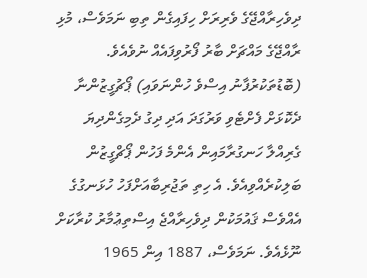ދިވެހިރާއްޖޭގެ ވެރިރަށް ހިފައިގެން ތިބި ނަމަވެސް، މުޅި ރާއްޖޭގެ މައްޗަށް ބާރު ފޯރުވިފައެއް ނުވެއެވެ. (ބޮޑުތަކުރުފާނު އިސްވެ ހުންނަވައި) ޕޯޗުގީޒުންނާ ދެކޮޅަށް ފެށްޓެވި ވަރުގަދަ އަދި ދިގު ދެމިގެންދިޔަ ގެރިއްލާ ހަނގުރާމައިން އެންމެ ފަހުން ޕޯޗްގީޒުން ބަލިކުރެއްވިއެވެ. އެ ހިތި ތަޖުރިބާއަށްފަހު ހުޅަނގުގެ އެއްވެސް ޤައުމަކުން ދިވެހިރާއްޖެ އިސްތިޢުމާރު ކުރާކަށް ނޫޅެއެވެ. ނަމަވެސް، 1887 އިން 1965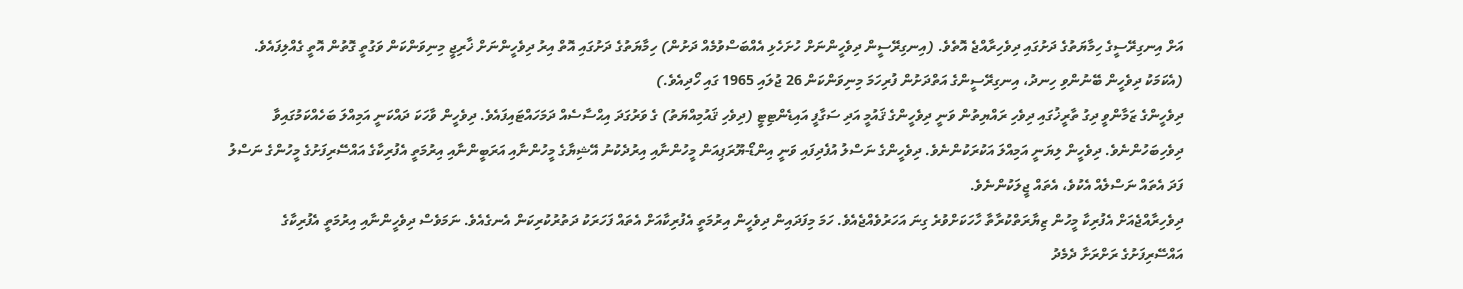އަށް އިނގިރޭސީގެ ހިމާޔަތުގެ ދަށުގައި ދިވެހިރާއްޖެ އޮތެވެ. (އިނގިރޭސީން ދިވެހީންނަށް ހުށަހެޅި އެއްބަސްވުމެއް ދަށުން) ހިމާޔަތުގެ ދަށުގައި އޮތް އިރު ދިވެހީންނަށް ޚާރިޖީ މިނިވަންކަން ވަގުތީ ގޮތުން އޮތީ ގެއްލިފައެވެ. (އެކަމަކު ދިވެހީން ބޭނުންވި ހިނދު، އިނގިރޭސީންގެ އަތްދަށުން ފުރިހަމަ މިނިވަންކަން 26 ޖުލައި 1965 ގައި ހޯދިއެވެ.)
ދިވެހީންގެ ޒަމާންވީ ދިގު ތާރީޚުގައި ދިވެހި ރައްޔިތުން ވަނީ ދިވެހީންގެ ޤައުމީ އަދި ސަގާފީ އައިޑެންޓިޓީ (ދިވެހި ޤައުމިއްޔަތު) ގެ ވަރުގަދަ އިޙްސާސެއް ދަމަހައްޓައިފައެވެ. ދިވެހީން ވާހަކަ ދައްކަނީ އަމިއްލަ ބަހެއްކަމުގައިވާ ދިވެހިބަހުންނެވެ. ދިވެހީން ލިޔަނީ އަމިއްލަ އަކުރަކުންނެވެ. ދިވެހީންގެ ނަސްލު އުފެދިފައި ވަނީ އިންޑޯ-ޔޫރަޕިއަން މީހުންނާއި އިރުދެކުނު އޭޝިޔާގެ މީހުންނާއި އަރަބީންނާއި އިރުމަތީ އެފުރިކާގެ އައްސޭރިފަށުގެ މީހުންގެ ނަސްލު ފަދަ އެތައް ނަސްލެއް އެކުވެ، އެތައް ޖީލަކުންނެވެ.
ދިވެހިރާއްޖެއަށް އެފުރިކާ މީހުން ޒިޔާރަތްކުރާތާ ހާހަކަށްވުރެ ގިނަ އަހަރުވެއްޖެއެވެ. ހަމަ މިފަދައިން ދިވެހީން އިރުމަތީ އެފުރިކާއަށް އެތައް ފަހަރަކު ދަތުރުކުރިކަން އެނގެއެވެ. ނަމަވެސް ދިވެހީންނާއި އިރުމަތީ އެފުރިކާގެ އައްސޭރިފަށުގެ ރަށްރަށާ ދެމެދު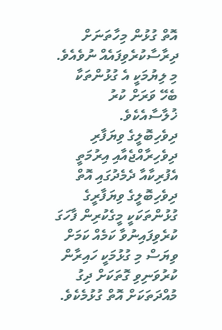އޮތް ގުޅުން މިހާތަނަށް ދިރާސާކުރެވިފައެއް ނުވެއެވެ. މި ލިޔުމަކީ އެ ގުޅުންތަކާ ބެހޭ ވަރަށް ކުރު ޚުލާސާއެކެވެ.
ދިވެހިބޮލީގެ ވިޔަފާރި
ދިވެހިރާއްޖެއާއި އިރުމަތީ އެފުރިކާއާ ދެމެދުގައި އޮތް ދިވެހިބޮލީގެ ވިޔަފާރީގެ ގުޅުންތަކަކީ މީގެކުރިން ފާހަގަ ކުރެވިފައިނުވާ ކަމެއް ކަމަށް ވިޔަސް މި ގުޅުމަކީ ހައިރާން ކުރުވަނިވި ގޮތަކަށް ދިގު މުއްދަތަކަށް އޮތް ގުޅުމެކެވެ.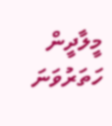މީލާދީން ހަތަރުވަނަ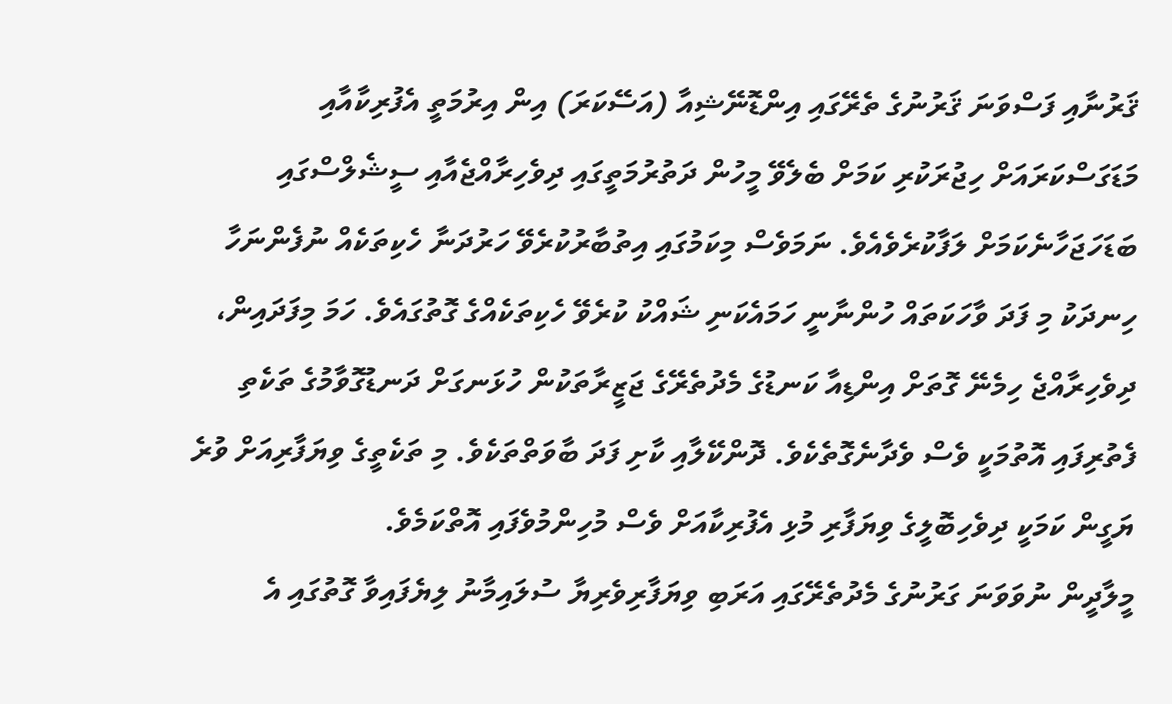ޤަރުނާއި ފަސްވަނަ ޤަރުނުގެ ތެރޭގައި އިންޑޮނޭޝިއާ (އަސޭކަރަ) އިން އިރުމަތީ އެފުރިކާއާއި މަޑަގަސްކަރައަށް ހިޖުރަކުރި ކަމަށް ބެލެވޭ މީހުން ދަތުރުމަތީގައި ދިވެހިރާއްޖެއާއި ސީޝެލްސްގައި ބަޑަހަޖަހާނެކަމަށް ލަފާކުރެވެއެވެ. ނަމަވެސް މިކަމުގައި އިތުބާރުކުރެވޭ ހަރުދަނާ ހެކިތަކެއް ނުފެންނަހާ ހިނދަކު މި ފަދަ ވާހަކަތައް ހުންނާނީ ހަމައެކަނި ޝައްކު ކުރެވޭ ހެކިތަކެއްގެ ގޮތުގައެވެ. ހަމަ މިފަދައިން، ދިވެހިރާއްޖެ ހިމެނޭ ގޮތަށް އިންޑިއާ ކަނޑުގެ މެދުތެރޭގެ ޖަޒީރާތަކުން ހުޅަނގަށް ދަނޑުގޮވާމުގެ ތަކެތި ފެތުރިފައި އޮތުމަކީ ވެސް ވެދާނެގޮތެކެވެ. ދޮންކޭލާއި ކާށި ފަދަ ބާވަތްތަކެވެ. މި ތަކެތީގެ ވިޔަފާރިއަށް ވުރެ ޔަގީން ކަމަކީ ދިވެހިބޮލީގެ ވިޔަފާރި މުޅި އެފުރިކާއަށް ވެސް މުހިންމުވެފައި އޮތްކަމެވެ.
މީލާދީން ނުވަވަނަ ގަރުނުގެ މެދުތެރޭގައި އަރަބި ވިޔަފާރިވެރިޔާ ސުލައިމާނު ލިޔެފައިވާ ގޮތުގައި އެ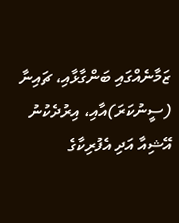ޒަމާނެއްގައި ބަންގާޅާއި، ޗައިނާ (ސީނުކަރަ)އާއި، އިރުދެކުނު އޭޝިއާ އަދި އެފުރިކާގެ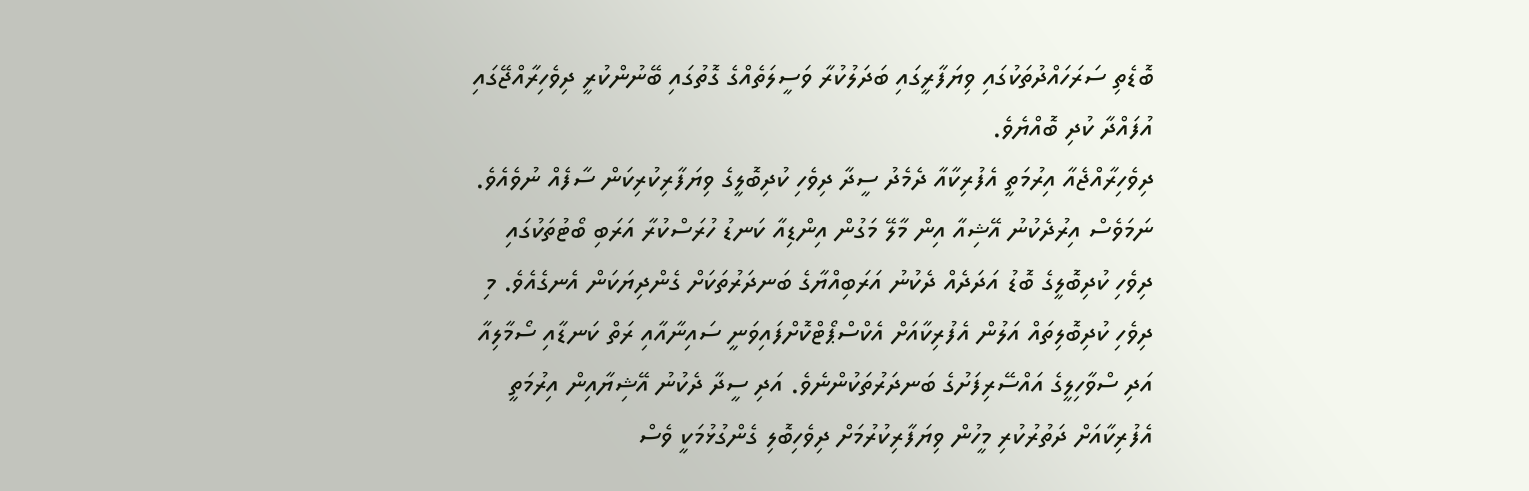ބޮޑެތި ސަރަހައްދުތަކުގައި ވިޔަފާރީގައި ބަދަލުކުރާ ވަސީލަތެއްގެ ގޮތުގައި ބޭނުންކުރީ ދިވެހިރާއްޖޭގައި އުފައްދާ ކުދި ބޮއްޔެވެ.
ދިވެހިރާއްޖެއާ އިރުމަތީ އެފުރިކާއާ ދެމެދު ސީދާ ދިވެހި ކުދިބޮލީގެ ވިޔަފާރިކުރިކަން ސާފެއް ނުވެއެވެ. ނަމަވެސް އިރުދެކުނު އޭޝިއާ އިން މާލޭ މަގުން އިންޑިއާ ކަނޑު ހުރަސްކުރާ އަރަބި ބޯޓުތަކުގައި ދިވެހި ކުދިބޮލީގެ ބޮޑު އަދަދެއް ދެކުނު އަރަބިއްޔާގެ ބަނދަރުތަކަށް ގެންދިޔަކަން އެނގެއެވެ. މި ދިވެހި ކުދިބޮލިތައް އަލުން އެފުރިކާއަށް އެކްސްޕޯޓްކޮށްފައިވަނީ ސައިނާއާއި ރަތް ކަނޑާއި ސޯމާލިއާ އަދި ސްވާހިލީގެ އައްސޭރިފަށުގެ ބަނދަރުތަކުންނެވެ. އަދި ސީދާ ދެކުނު އޭޝިޔާއިން އިރުމަތީ އެފުރިކާއަށް ދަތުރުކުރި މީހުން ވިޔަފާރިކުރުމަށް ދިވެހިބޮލި ގެންގުޅުމަކީ ވެސް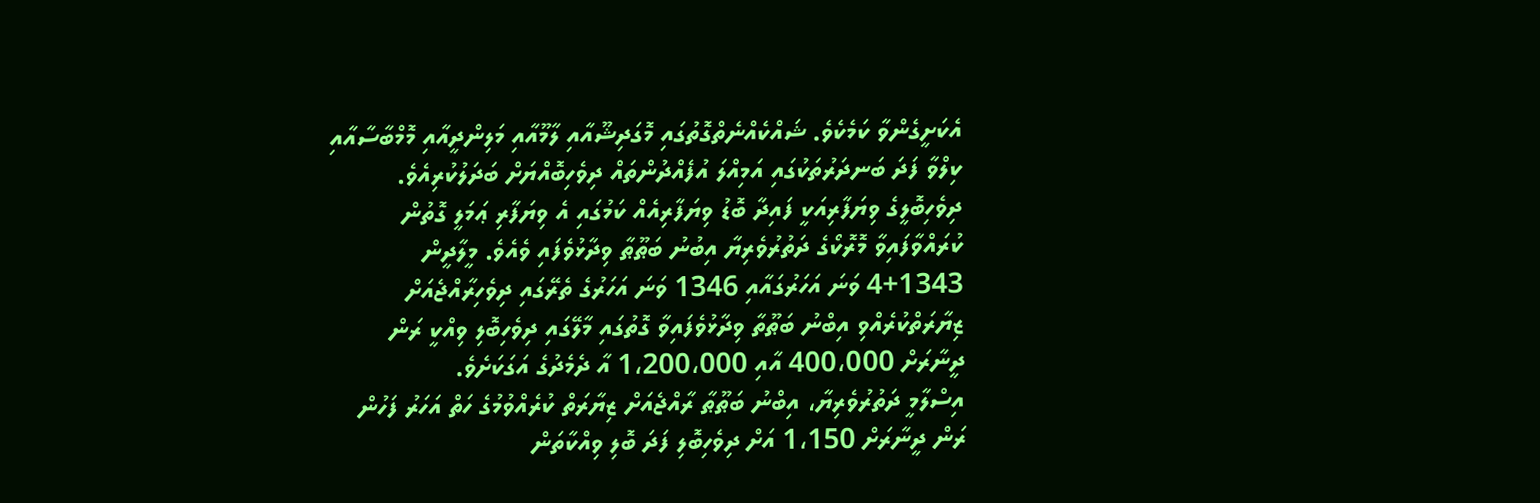އެކަށީގެންވާ ކަމެކެވެ. ޝައްކެއްނެތްގޮތުގައި މޮގަދިޝޫއާއި ލާމޫއާއި މަލިންދީއާއި މޮމްބާސާއާއި ކިލްވާ ފަދަ ބަނދަރުތަކުގައި އަމިއްލަ އުފެއްދުންތައް ދިވެހިބޮއްޔަށް ބަދަލުކުރިއެވެ.
ދިވެހިބޮލީގެ ވިޔަފާރިއަކީ ފައިދާ ބޮޑު ވިޔަފާރިއެއް ކަމުގައި އެ ވިޔަފާރި ޢަމަލީ ގޮތުން ކުރައްވާފައިވާ މޮރޮކޯގެ ދަތުރުވެރިޔާ އިބުނު ބަޠޫޠާ ވިދާޅުވެފައި ވެއެވެ. މީލާދީން 1343+4 ވަނަ އަހަރުގައާއި 1346 ވަނަ އަހަރުގެ ތެރޭގައި ދިވެހިރާއްޖެއަށް ޒިޔާރަތްކުރެއްވި އިބްނު ބަޠޫތާ ވިދާޅުވެފައިވާ ގޮތުގައި މާލޭގައި ދިވެހިބޮލި ވިއްކީ ރަން ދީނާރަށް 400،000 އާއި 1،200،000 އާ ދެމެދުގެ އަގަކަށެވެ.
އިސްލާމީ ދަތުރުވެރިޔާ، އިބްނު ބަޠޫޠާ ރާއްޖެއަށް ޒިޔާރަތް ކުރެއްވުމުގެ ހަތް އަހަރު ފަހުން ރަން ދީނާރަށް 1،150 އަށް ދިވެހިބޮލި ފަދަ ބޮލި ވިއްކާތަން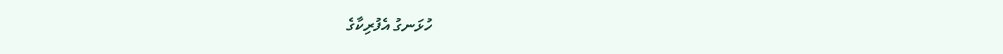ހުޅަނގު އެފުރިކާގެ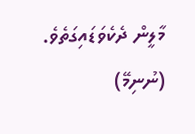މާލީން ދެކެވަޑައިގަތެވެ. (ނުނިމޭ)